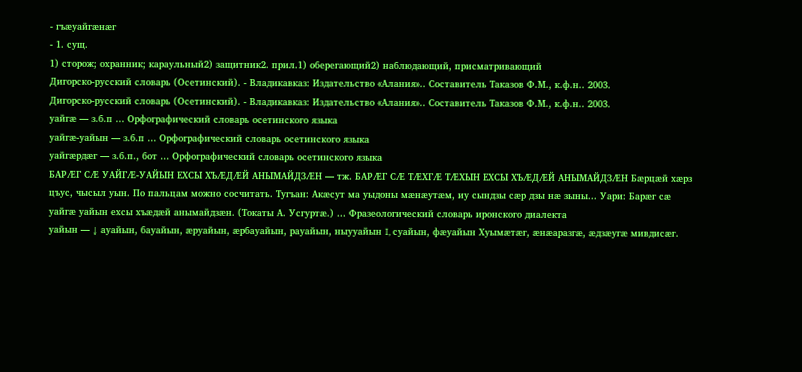- гъæуайгæнæг
- 1. сущ.
1) сторож; охранник; караульный2) защитник2. прил.1) оберегающий2) наблюдающий, присматривающий
Дигорско-русский словарь (Осетинский). - Владикавказ: Издательство «Алания».. Составитель Таказов Ф.М., к.ф.н.. 2003.
Дигорско-русский словарь (Осетинский). - Владикавказ: Издательство «Алания».. Составитель Таказов Ф.М., к.ф.н.. 2003.
уайгæ — з.б.п … Орфографический словарь осетинского языка
уайгæ-уайын — з.б.п … Орфографический словарь осетинского языка
уайгæрдæг — з.б.п., бот … Орфографический словарь осетинского языка
БАРÆГ СÆ УАЙГÆ-УАЙЫН ЕХСЫ ХЪÆДÆЙ АНЫМАЙДЗÆН — тж. БАРÆГ СÆ ТÆХГÆ ТÆХЫН ЕХСЫ ХЪÆДÆЙ АНЫМАЙДЗÆН Бæрцæй хæрз цъус, чысыл уын. По пальцам можно сосчитать. Тугъан: Акæсут ма уыдоны мæнæутæм, иу сындзы сæр дзы нæ зыны... Уари: Барæг сæ уайгæ уайын ехсы хъæдæй анымайдзæн. (Токаты А. Усгуртæ.) … Фразеологический словарь иронского диалекта
уайын — ↓ ауайын, бауайын, æруайын, æрбауайын, рауайын, ныууайын I, суайын, фæуайын Хуымæтæг, æнæаразгæ, æдзæугæ мивдисæг.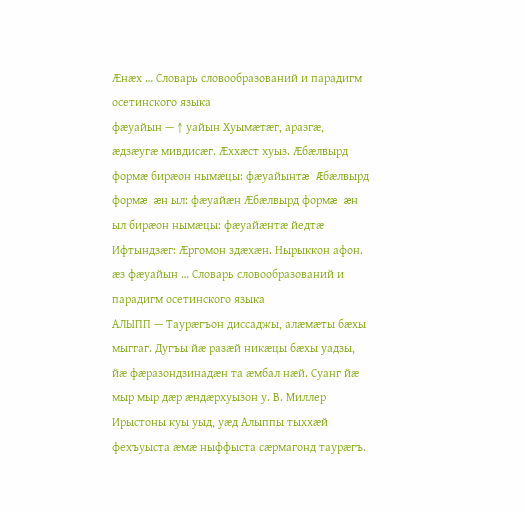Æнæх … Словарь словообразований и парадигм осетинского языка
фæуайын — ↑ уайын Хуымæтæг, аразгæ, æдзæугæ мивдисæг. Æххæст хуыз. Æбæлвырд формæ бирæон нымæцы: фæуайынтæ Æбæлвырд формæ æн ыл: фæуайæн Æбæлвырд формæ æн ыл бирæон нымæцы: фæуайæнтæ йедтæ Ифтындзæг: Æргомон здæхæн. Нырыккон афон. æз фæуайын … Словарь словообразований и парадигм осетинского языка
АЛЫПП — Таурæгъон диссаджы, алæмæты бæхы мыггаг. Дугъы йæ разæй никæцы бæхы уадзы, йæ фæразондзинадæн та æмбал нæй. Суанг йæ мыр мыр дæр æндæрхуызон у. В. Миллер Ирыстоны куы уыд, уæд Алыппы тыххæй фехъуыста æмæ ныффыста сæрмагонд таурæгъ.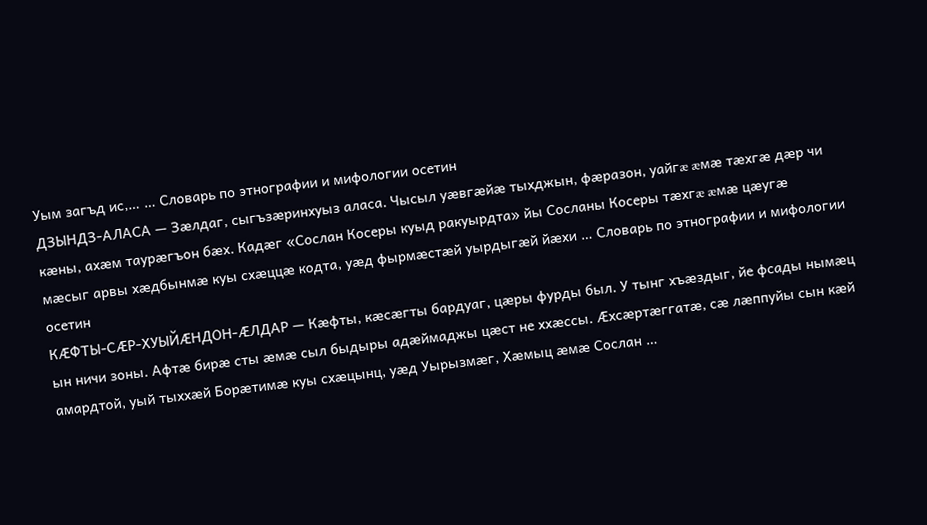Уым загъд ис,… … Словарь по этнографии и мифологии осетин
ДЗЫНДЗ-АЛАСА — Зæлдаг, сыгъзæринхуыз аласа. Чысыл уæвгæйæ тыхджын, фæразон, уайгæ æмæ тæхгæ дæр чи кæны, ахæм таурæгъон бæх. Кадæг «Сослан Косеры куыд ракуырдта» йы Сосланы Косеры тæхгæ æмæ цæугæ мæсыг арвы хæдбынмæ куы схæццæ кодта, уæд фырмæстæй уырдыгæй йæхи … Словарь по этнографии и мифологии осетин
КÆФТЫ-СÆР-ХУЫЙÆНДОН-ÆЛДАР — Кæфты, кæсæгты бардуаг, цæры фурды был. У тынг хъæздыг, йе фсады нымæц ын ничи зоны. Афтæ бирæ сты æмæ сыл быдыры адæймаджы цæст не ххæссы. Æхсæртæггатæ, сæ лæппуйы сын кæй амардтой, уый тыххæй Борæтимæ куы схæцынц, уæд Уырызмæг, Хæмыц æмæ Сослан …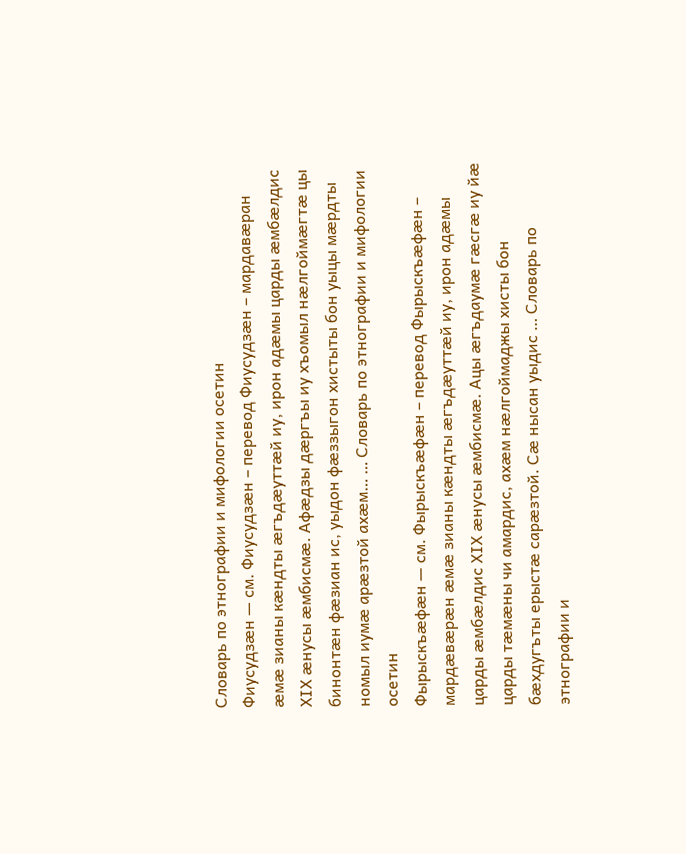Словарь по этнографии и мифологии осетин
Фиусудзæн — см. Фиусудзæн – перевод Фиусудзæн – мардавæран æмæ зианы кæндты æгъдæуттæй иу, ирон адæмы царды æмбæлдис ХIХ æнусы æмбисмæ. Афæдзы дæргъы иу хъомыл нæлгоймæгтæ цы бинонтæн фæзиан ис, уыдон фæззыгон хистыты бон уыцы мæрдты номыл иумæ арæзтой ахæм… … Словарь по этнографии и мифологии осетин
Фырыскъæфæн — см. Фырыскъæфæн – перевод Фырыскъæфæн – мардæвæрæн æмæ зианы кæндты æгъдæуттæй иу, ирон адæмы царды æмбæлдис ХIХ æнусы æмбисмæ. Ацы æгъдаумæ гæсгæ иу йæ царды тæмæны чи амардис, ахæм нæлгоймаджы хисты бон бæхдугъты ерыстæ сарæзтой. Сæ нысан уыдис … Словарь по этнографии и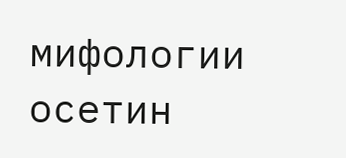мифологии осетин